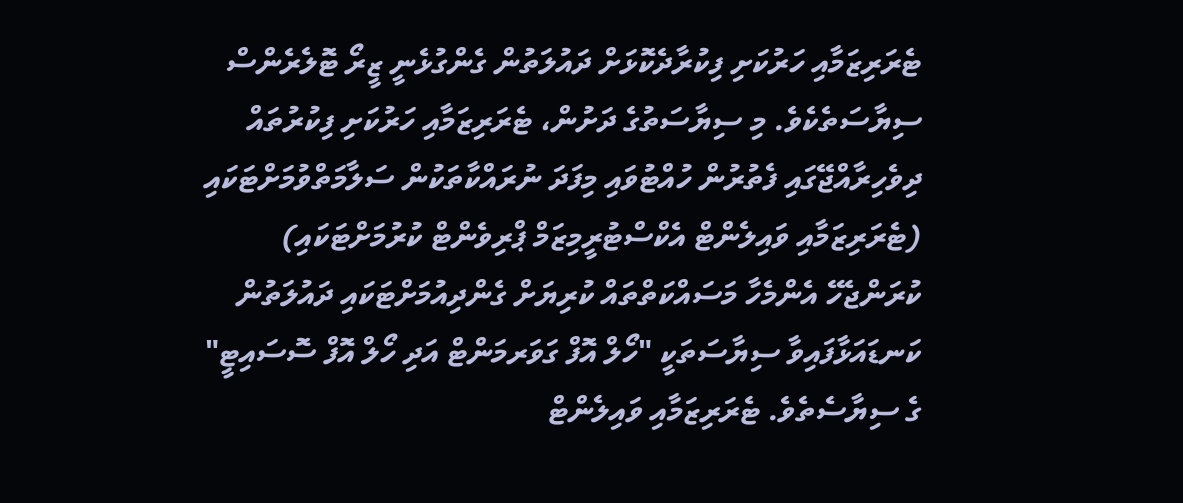ޓެރަރިޒަމާއި ހަރުކަށި ފިކުރާދެކޮޅަށް ދައުލަތުން ގެންގުޅެނީ ޒީރޯ ޓޮލެރެންސް ސިޔާސަތެކެވެ. މި ސިޔާސަތުގެ ދަށުން، ޓެރަރިޒަމާއި ހަރުކަށި ފިކުރުތައް ދިވެހިރާއްޖޭގައި ފެތުރުން ހުއްޓުވައި މިފަދަ ނުރައްކާތަކުން ސަލާމަތްވުމަށްޓަކައި (ޓެރަރިޒަމާއި ވައިލެންޓް އެކްސްޓުރީމިޒަމް ޕްރިވެންޓް ކުރުމަށްޓަކައި) ކުރަންޖެހޭ އެންމެހާ މަސައްކަތްތައް ކުރިޔަށް ގެންދިއުމަށްޓަކައި ދައުލަތުން ކަނޑައަޅާފައިވާ ސިޔާސަތަކީ "ހޯލް އޮފް ގަވަރމަންޓް އަދި ހޯލް އޮފް ސޮސައިޓީ" ގެ ސިޔާސެތެވެ. ޓެރަރިޒަމާއި ވައިލެންޓް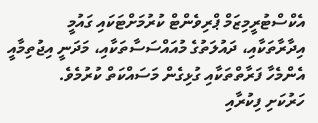އެކްސްޓުރީމިޒަމް ޕްރިވެންޓް ކުރުމަށްޓަކައި ގައުމީ އިދާރާތަކާއި، ދައުލަތުގެ މުއައްސަސާތަކާއި، މަދަނީ އިޖުތިމާއީ އެންމެހާ ފަރާތްތަކާއި ގުޅިގެން މަސައްކަތް ކުރުމެވެ.
ހަރުކަށި ފިކުރާއި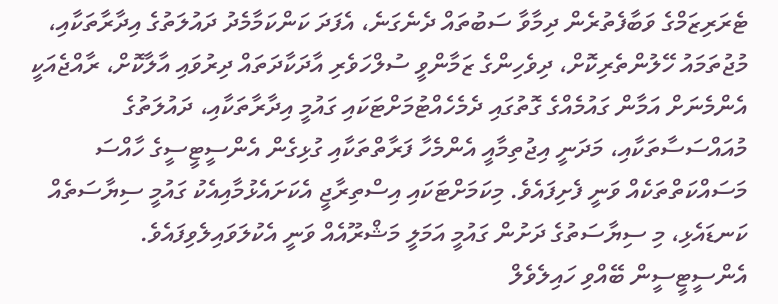ޓެރަރިޒަމްގެ ވަބާފެތުރެން ދިމާވާ ސަބުތައް ދެނެގަނެ، އެފަދަ ކަންކަމާމެދު ދައުލަތުގެ އިދާރާތަކާއި، މުޖުތަމައު ހޭލުންތެރިކޮށް، ދިވެހިންގެ ޒަމާންވީ ސުލްހަވެރި އާދަކާދަތައް ދިރުވައި އާލާކޮށް، ރާއްޖެއަކީ އެންމެނަށް އަމާން ގައުމެއްގެ ގޮތުގައި ދެމެހެއްޓުމަށްޓަކައި ގައުމީ އިދާރާތަކާއި، ދައުލަތުގެ މުއައްސަސާތަކާއި، މަދަނީ އިޖުތިމާއީ އެންމެހާ ފަރާތްތަކާއި ގުޅިގެން އެންސީޓީސީގެ ހާއްސަ މަސައްކަތްތަކެއް ވަނީ ފެށިފައެވެ. މިކަމަށްޓަކައި އިސްތިރާޖީ އެކަށައެޅުމާއިއެކު ގައުމީ ސިޔާސަތެއް ކަނޑައެޅި، މި ސިޔާސަތުގެ ދަށުން ގައުމީ އަމަލީ މަޝްރޫއެއް ވަނީ އެކުލަވައިލެވިފައެވެ.
އެންސީޓީސީން ބޭއްވި ހައިލެވެލް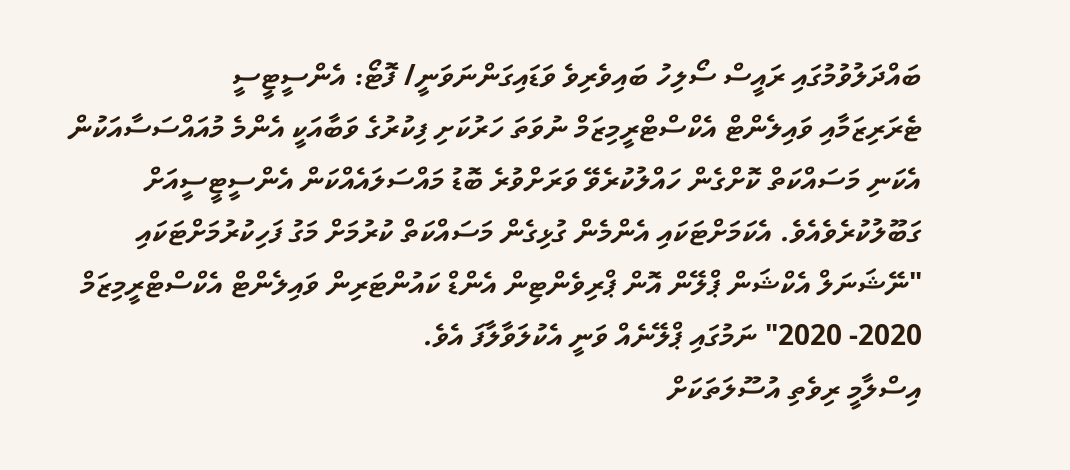ބައްދަލުވުމުގައި ރައީސް ސޯލިހު ބައިވެރިވެ ވަޑައިގަންނަވަނީ/ ފޮޓޯ: އެންސީޓީސީ
ޓެރަރިޒަމާއި ވައިލެންޓް އެކްސްޓްރީމިޒަމް ނުވަތަ ހަރުކަށި ފިކުރުގެ ވަބާއަކީ އެންމެ މުއައްސަސާއަކުން އެކަނި މަސައްކަތް ކޮށްގެން ހައްލުކުރެވޭ ވަރަށްވުރެ ބޮޑު މައްސަލައެއްކަން އެންސީޓީސީއަށް ގަބޫލުކުރެވެއެވެ. އެކަމަށްޓަކައި އެންމެން ގުޅިގެން މަސައްކަތް ކުރުމަށް މަގު ފަހިކުރުމަށްޓަކައި "ނޭޝަނަލް އެކްޝަން ޕްލޭން އޮން ޕްރިވެންޓިން އެންޑް ކައުންޓަރިން ވައިލެންޓް އެކްސްޓްރީމިޒަމް 2020- 2020" ނަމުގައި ޕްލޭނެއް ވަނީ އެކުލަވާލާފަ އެވެ.
އިސްލާމީ ރިވެތި އުސޫލަތަކަށް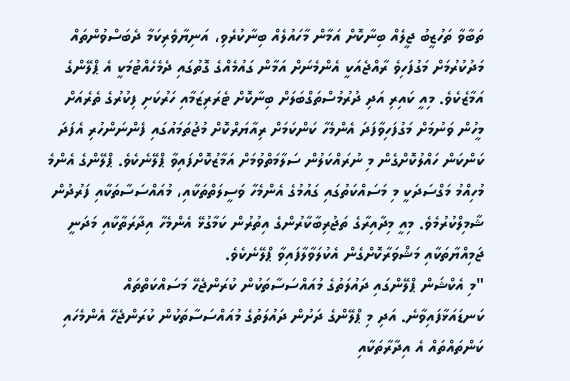ތަބާވާ ތަހުޒީބު ޖީލެއް ބިނާކޮށް އަމާން މާހައުލެއް ބިނާކުރެވި، އަނިޔާވެރިކަމާ ދެބަސްވުންތައް މަދުކުރުމަށް މަގުފަހިވެ ރާއްޖެއަކީ އެންމެނަށް އަމާން ގައުމެއްގެ ގޮތުގައި ދެމެހެއްޓުމަކީ އެ ޕްލޭންގެ އަމާޒެކެވެ. މިއީ ކައިރި އަދި ދުރުމުސްތަގްބަލަށް ބިނާކޮށް ޓެރަރިޒަމާއި ހަރުކަށި ފިކުރުގެ ތެރެއަށް މީހުން ވަނުމަށް މަގުފަހިވާފަދަ އެންމެހާ ކަންކަމަށް ރިއާޔަރްކޮށް މުޖުތަމައުގައި ފެންނަންހުރި އެފަދަ ކަންކަން ހައްލުކޮށްގެން މި ނުރައްކަލުން ސަލާމަތްވުމަށް އަމާޒުކޮށްފައިވާ ޕްލޭނެކެވެ. ޕްލޭންގެ އެންމެ މުހިއްމު މަގްސަދަކީ މި މަސައްކަތުގައި ގައުމުގެ އެންމެހާ ވަސީލަތްތަކާއި، މުއައްސަސާތަކާއި ފަރުދުން ޝާމިލްކުރުމެވެ. މިއީ މިދާއިރާގެ ތަޖުރިބާކާރުންގެ އިތުރުން ކަމާގުޅޭ އެންމެހާ އިދާރަތާކާއި މަދަނީ ޖަމިއްޔާތަކާއި މަޝްވަރާކޮށްގެން އެކުލަވާލާފައިވާ ޕްލޭނެކެވެ.
"މި އެކްޝަން ޕްލޭންގައި ދައުލަތުގެ މުއައްސަސާތަކުން ކުރަންޖެހޭ މަސައްކަތްތައް ކަނޑައަޅާފައިވާނެ. އަދި މި ޕްލޭންގެ ދަށުން ދައުލަތުގެ މުއައްސަސާތަކުން ކުރަންޖެހޭ އެންމެހައި ކަންތައްތައް އެ އިދާރާތަކާއި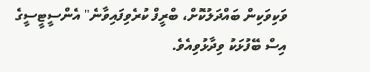ވަކިވަކިން ބައްދަލުކޮށް، ބްރީފް ކުރެވިފައިވާނެ" އެންސީޓީސީގެ އިސް ބޭފުޅަކު ވިދާޅުވިއެވެ.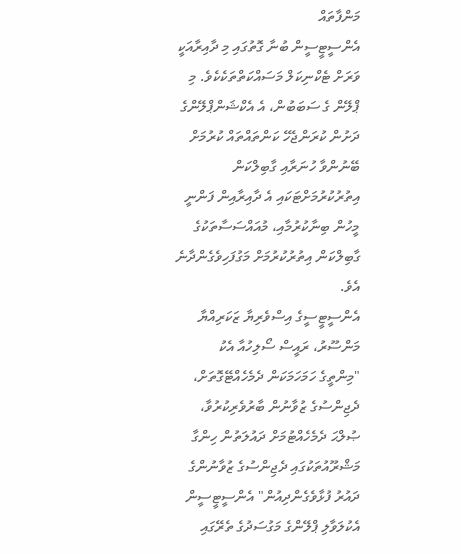މަންފާތައް
އެންސީޓީސީން ބުނާ ގޮތުގައި މި ދާއިރާއަކީ ވަރަށް ޓެކްނިކަލް މަސައްކަތްތަކެކެވެ. މި ޕްލޭން ގެ ސަބަބުން، އެ އެކްޝަންޕްލޭންގެ ދަށުން ކުރަންޖެހޭ ކަންތައްތައް ކުރުމަށް ބޭނުންވާ ހުނަރާއި ގާބިލްކަން އިތުރުކުރުމަށްޓަކައި އެ ދާއިރާއިން ފަންނީ މީހުން ބިނާކުރުމާއި، މުއައްސަސާތަކުގެ ގާބިލްކަން އިތުރުކުރުމަށް މަގުފަހިވެގެންދާނެ އެވެ.
އެންސީޓީސީގެ އިސްވެރިޔާ ޒަކަރިއްޔާ މަންސޫރު، ރައީސް ސޯލިހުއާ އެކު
"މިންތީގެ ހަމަހަމަކަން ދެމެހެއްޓޭގޮތަށް، ދެޖިންސުގެ ޒުވާނުން ބާރުވެރިކުރުވާ، ޞުލްޙަ ދެމެހެއްޓުމަށް ދައުލަތުން ހިންގާ މަޝްރޫއުތަކުގައި ދެޖިންސުގެ ޒުވާނުންގެ ދައުރު ފުޅާވެގެންދިއުން" އެންސީޓީސީން އެކުލަވާލި ޕްލޭންގެ މަގުސަދުގެ ތެރޭގައި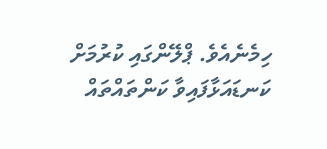ހިމެނެއެވެ. ޕްލޭންގައި ކުރުމަށް ކަނޑައަޅާފައިވާ ކަންތައްތައް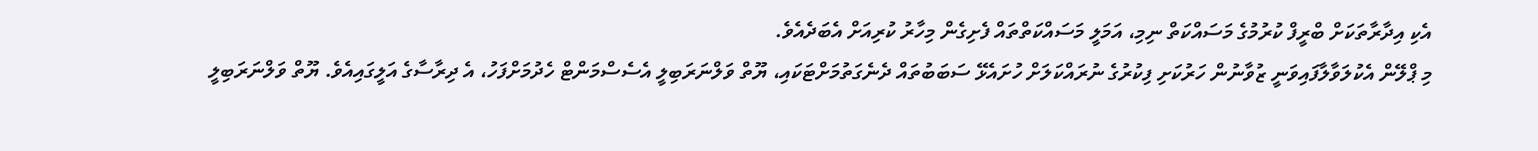އެކި އިދާރާތަކަށް ބްރީފް ކުރުމުގެ މަސައްކަތް ނިމި، އަމަލީ މަސައްކަތްތައް ފެށިގެން މިހާރު ކުރިއަށް އެބަދެއެވެ.
މި ޕްލޭން އެކުލަވާލާފައިވަނީ ޒުވާނުން ހަރުކަށި ފިކުރުގެ ނުރައްކަލަށް ހުށައެޅޭ ސަބަބުތައް ދެނެގަތުމަށްޓަކައި، ޔޫތް ވަލްނަރަބިލީ އެސެސްމަންޓް ހެދުމަށްފަހު، އެ ދިރާސާގެ އަލީގައިއެވެ. ޔޫތް ވަލްނަރަބިލީ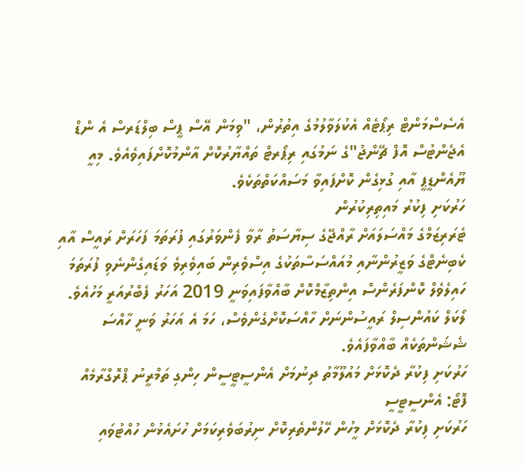އެސެސްމަންޓް ރިޕޯޓެއް އެކުލަވާލުމުގެ އިތުރުން، "ވިމަން އޭސް ޕީސް ބިލްޑަރސް އެ ންޑް އެޖެންޓުސް އޮފް ޗޭންޖު"ގެ ނަމުގައި ރިޕޯރޓް ތައްޔާރުކޮށް އާންމުކޮށްފައިވެއެވެ. މިއީ ޔޫއެންޑީޕީ އާއި ގުޅިގެން ކޮށްފައިވާ މަސައްކަތްތަކެވެ.
ހަރުކަށި ފިކުރު މައިތިރިކުރުން
ޓެރަރިޒަމްގެ މައްސަލައަށް ރާއްޖޭގެ ސިޔާސަތު ރާވާ ފެންވަރުގައި ފުރަތަމަ ފަހަރަށް ރައީސް އާއި ކެބިނެޓްގެ ވަޒީރުންނާއި މުއައްސަސާތަކުގެ އިސްވެރިން ބައިވެރިވެ ވަޑައިގެންނެވި ފުރަތަމަ ހައިލެވެލް ކޮންފަރެންސް އިންތިޒާމްކޮށް ބާއްވާފައިވަނީ 2019 އަހަރު ފެބްރުއަރީ މަހުއެވެ. ލޯކަލް ކައުންސިލް ރައީސުންނަށް ހާއްސަކޮށްގެންވެސް، ހަމަ އެ އަހަރު ވަނީ ހާއްސަ ޝެޝަންތަކެއް ބާއްވާފައެވެ.
ހަރުކަށި ފިކުރާ ދެކޮޅަށް މައުލޫމާތު ދިނުމަށް އެންސީޓީސީން ހިންގި ތަމްރީނު ޕްރޮގްރާމެއް
ފޮޓޯ: އެންސީޓީސީ
ހަރުކަށި ފިކުރާ ދެކޮޅަށް މީހުން ހޭލުންތެރިކޮށް ނިރުބަވެރިކަމަށް ހުށައެޅުން ހުއްޓުވައި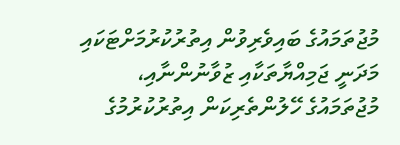މުޖުތަމައުގެ ބައިވެރިވުން އިތުރުކުރުމަށްޓަކައި މަދަނީ ޖަމިއްޔާތަކާއި ޒުވާނުންނާއި، މުޖުތަމައުގެ ހޭލުންތެރިކަން އިތުރުކުރުމުގެ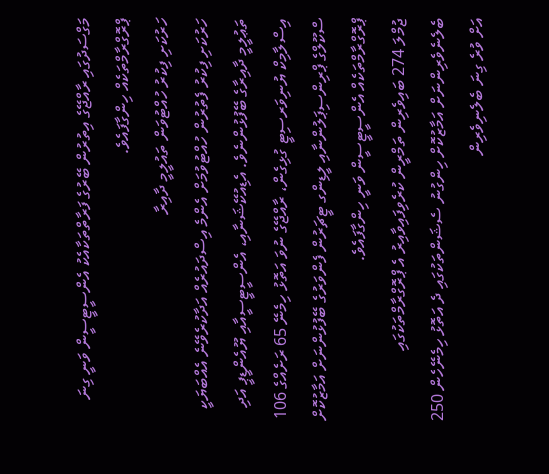މަގްސަދުގައި ރާއްޖޭގެ އިތުރުން ބޭރުގެ ފަރާތްތަކާއެކު އެންސީޓީސީން ވަނީ ގިނަ ޕްރޮގްރާމްތަކެއް ހިންގާފައެވެ.
ހަރުކަށި ފިކުރު ހުއްޓުވަން ތައުލީމީ ދާއިރާ
ހަރުކަށި ފިކުރު ފެތުރުން ހުއްޓުވުމަށް އެންމެ އިސްދައުރެއް އަދާކުރެވޭނެ އެއްބަޔަކީ ތަޢުލީމީ ދާއިރާގެ ބޭފުޅުންނެވެ. އެޑިއުކޭޝަނާއި، އެންސީޓީސީއާއި ޔޫއެންޑީޕީ އަދި އިސްލާމިކް ޔުނިވަރސިޓީ ގުޅިގެން، ރާއްޖޭގެ ނުވަ އަތޮޅު ހިމެނޭ 65 ރަށެއްގެ 106 ސްކޫލްގެ ޕްރިންސިޕަލުންނާއި ލީޑިންގ ޓީޗަރުން ފެންވަރުގެ ބޭފުޅުންނަށް އަމާޒުކޮށް ޕްރޮގްރާމްތަކެއް އެންސީޓީސީން ވަނީ ހިންގާފައެވެ.
ޖުމްލަ 274 ބައިވެރިން ތަމްރީން ކުރެވިފައިވާއިރު އެ ޕްރޮގްރާމްތަކުގައި ބެލެނެވެރިންނަށް އަމާޒުކޮށް ހިންގުނު ސެޝަންތަކުގައި ދެ އަތޮޅު ހިމެނޭހެން 250 އަށް ވުރެ ގިނަ ބެލެނިވެރިން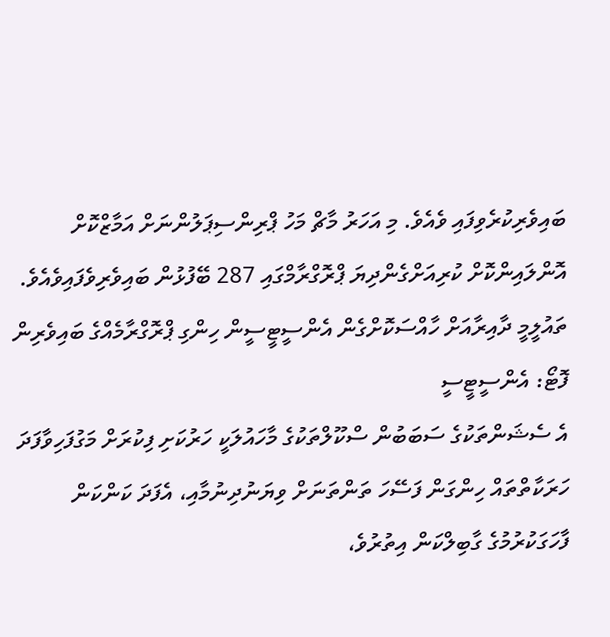ބައިވެރިކުރެވިފައި ވެއެވެ. މި އަހަރު މާޗް މަހު ޕްރިންސިޕަލުންނަށް އަމާޒްކޮށް އޮންލައިންކޮށް ކުރިއަށްގެންދިޔަ ޕްރޮގްރާމްގައި 287 ބޭފުޅުން ބައިވެރިވެފައިވެއެވެ.
ތައުލީމީ ދާއިރާއަށް ހާއްސަކޮށްގެން އެންސީޓީސީން ހިންގި ޕްރޮގްރާމެއްގެ ބައިވެރިން ފޮޓޯ: އެންސީޓީސީ
އެ ސެޝަންތަކުގެ ސަބަބުން ސްކޫލްތަކުގެ މާހައުލަކީ ހަރުކަށި ފިކުރަށް މަގުފަހިވާފަދަ ހަރަކާތްތައް ހިންގަން ފަސޭހަ ތަންތަނަށް ވިޔަނުދިނުމާއި، އެފަދަ ކަންކަން ފާހަގަކުރުމުގެ ގާބިލްކަން އިތުރުވެ،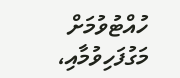ހުއްޓުވުމަށް މަގުފަހިވުމާއި،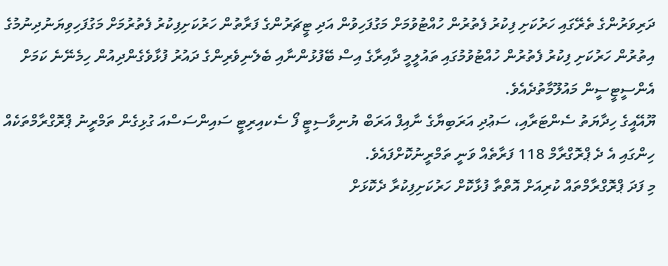ދަރިވަރުންގެ ތެރޭގައި ހަރުކަށި ފިކުރު ފެތުރުން ހުއްޓުވުމަށް މަގުފަހިވުން އަދި ޓީޗަރުންގެ ފަރާތުން ހަރުކަށިފިކުރު ފެތުރުމަށް މަގުފަހިވިޔަނުދިނުމުގެ އިތުރުން ހަރުކަށި ފިކުރު ފެތުރުން ހުއްޓުވުމުގައި ތައުލީމީ ދާއިރާގެ އިސް ބޭފުޅުންނާއި ބެލެނިވެރިންގެ ދައުރު ފުޅާވެގެންދިއުން ހިމެނޭނެ ކަމަށް އެންސީޓީސީން މައުލޫމާތުދެއެވެ.
ޔޫއޭއީގެ ހިދާޔަތު ސެންޓަރާއި، ސަޢުދި އަރަބިޔާގެ ނާއިފް އަރަބް ޔުނިވާސިޓީ ފޯ ސެކއިރިޓީ ސައިންސަސްއަ ގުޅިގެން ތަމްރީނު ޕްރޮގްރާމްތަކެއް ހިންގައި އެ ދެ ޕްރޮގްރާމް 118 ފަރާތެއް ވަނީ ތަމްރީނުކޮށްފައެވެ.
މި ފަދަ ޕްރޮގްރާމްތައް ކުރިއަށް އޮތްތާ ފުޅާކޮށް ހަރުކަށިފިކުރާ ދެކޮޅަށް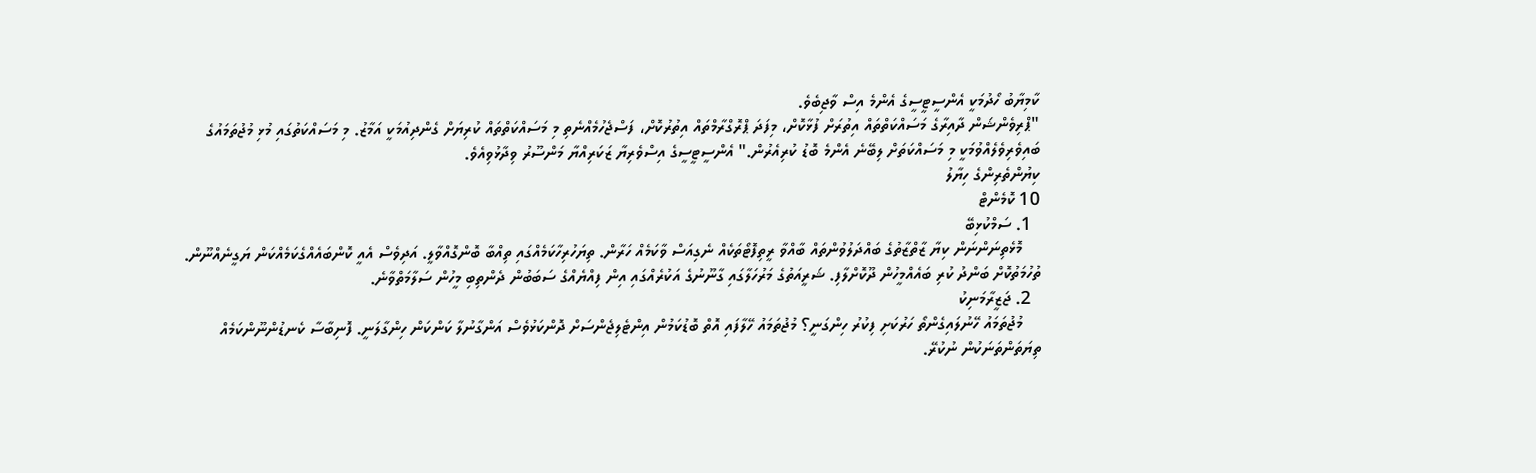ކާމިޔާބު ހޯދުމަކީ އެންސީޓީސީގެ އެންމެ އިސް ވާޖިބެވެ.
"ޕްރިވެންޝަން ދާއިރާގެ މަސައްކަތްތައް އިތުރަށް ފުޅާކޮށް، މިފަދަ ޕްރޮގްރާމްތައް އިތުރުކޮށް، ފަސްޖެހުމެއްނެތި މި މަސައްކަތްތައް ކުރިޔަށް ގެންދިއުމަކީ އަމާޒު. މި މަސައްކަތުގައި މުޅި މުޖުތަމައުގެ ބައިވެރިވެލެއްވުމަކީ މި މަސައްކަތަށް ލިބޭނެ އެންމެ ބޮޑު ކުރިއެރުން." އެންސީޓީސީގެ އިސްވެރިޔާ ޒަކަރިއްޔާ މަންސޫރު ވިދާޅުވިއެވެ.
ކިޔުންތެރިންގެ ހިޔާލު
10 ކޮމެންޓް
  1. ސަމްކުޅިބޭ
    މޮޅެތިނަންނަން ކިޔާ ޒާތްޒާތުގެ ބައްދަލުވުންތައް ބާއްވާ ރީތިފޮޓޯތަކެއް ނެގިއަސް ވާކަމެއް ހަރާން. ތިޔަހުރިހާކަމެއްގައި ތިއްބާ ބޮންގޮއްވާލީ. އަދިވެސް އެއީ ކޮންބައެއްގެކަމެއްކަން ޔަގީނެއްނޫން. ތުހުމަތުކޮށް ބަންދު ކުރި ބައެއްމީހުން ދޫކޮށްލާފި. ޝަރީއަތުގެ މަރުހަލާގައި ގާނޫނުގެ އަކުރެއްގައި އިން ފިއްޔެއްގެ ސަބަބުން ދެންތިބި މީހުން ސަލާމަތްވާނެ.
  2. ޖަޒީރާމަނިކު
    މުޖުތަމައު ހޭނުލައިގެންތޯ ހަރުކަށި ފިކުރު ހިންގަނީ؟ މުޖުތަމައު ހޭލާފައި އޮތް ބޮޑުކަމުން އިންޓެލިޖެންސަށް ދޮންކަޅުވެސް އަންގާނުލާ ކަންކަން ހިންގާލަނީ. ފޮނިބާސާ ކެނޑުންނޫންކަމެއް ތިޔަތަންތަނަކުން ނުކުރޭ.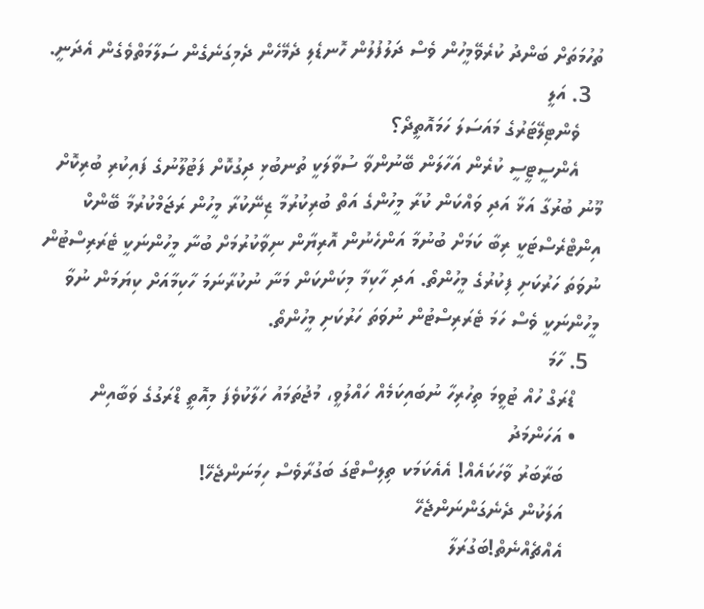ތުހުމަތަށް ބަންދު ކުރެވޭމީހުން ވެސް ދަލުފުލުން ހޮނޑެލި ދެމޭހެން ދެމިގަނެގެން ސަލާމަތްވެގެން އެދަނީ.
  3. އަލީ
    ވެންޓިލޭޓަރުގެ މައަސަލަ ހަމައޮތީދޯ؟
    އެންސީޓީސީ ކުރެން އަހާލަން ބޭނުންވާ ސުވާލަކީ ތުނބުޅި ދިގުކޮށް ފަޓުލޫނުގެ ފައިކުރި ބުރިކޮށް މޫނު ބުރުގާ އަޅާ އަދި ވައްކަން ކުރާ މީހުންގެ އަތް ބުރިކުރުމާ ޒިނޭކުރާ މީހުން ރަޖަމްކުރުމާ ބޭންކް އިންޓްރެސްޓަކީ ރިބާ ކަމަށް ބުނުމާ އަންހެނުން އޮރިޔާން ނިވާކުރުމަށް ބުނާ މީހުންނަކީ ޓެރަރިސްޓުން ނުވަތަ ހަރުކަށި ފިކުރުގެ މީހުންތޯ. އަދި ހާކިމާ މިކަންކަން މަނާ ނުކުރާނަމަ ހާކިމާއަށް ކިޔަމަން ނުވާ މީހުންނަކީ ވެސް ހަމަ ޓެރަރިސްޓުން ނުވަތަ ހަރުކަށި މީހުންތޯ.
  5. ހާމަ
    ޑްރަގް ހުއް ޓުވީމަ ތިހުރިހާ ނުބައިކަމެއް ހައްލުވީ، މުޖުތަމައު ހަލާކުވެފަ މިއޮތީ ޑްރަގުގެ ވަބާއިން
    • އަހަންމަދު
      ބަރާބަރު ވާހަކައެއް! އެއެކަމަކ ތިލިސްޓްގަ ބަގުރާވެސް ހިމަނަންޖެހޭ!
      އަލަކުން ދެނެގަންނަންޖެހޭ
      އެއްޗެއްނެތް!ބަގުރަލާ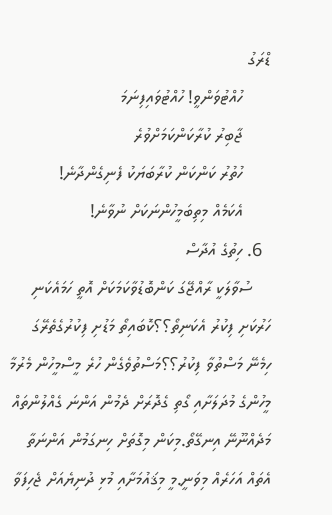ޑްރަގު
      ހުއްޓުވަންވީ! ހުއްޓުވައިފިނަމަ
      ޖާބިރު ކުރާކަންކަމަށްވުރެ
      ހުތުރު ކަންކަން ކުރާބަޔަކު ފެނިގެންދާނެ!
      އެކަމެއް މިތިބަމީހުންނަކަށް ނުވާނެ!
  6. ހިތުގެ އުދާސް
    ސުވާލަކީ ރާއްޖޭގަ ކަންބޮޑުވާކަމަކަށް އޮތީ ހަމައެކަނި ހަރުކަށި ފިކުރު އެކަނިތޯ؟؟ކޮބައިތޯ މަޑުށި ފިކުރުގެތެރޭގަ ހިމެނޭ މަސްތުވާ ފިކުރު؟؟މަސްތުވެގެން ހުރެ މީސްމީހުން މެރުމާ މީހުންގެ މުދަލަށާއި ގޯތި ގެދޮރަށް ދެމުން އަންނަ ގެއްލުންތައް މަދެއްނޫނޭ އިނގޭތޯ.މިކަން މިގޮތަށް ހިނގަމުން އަންނަތާ އެތައް އަހަރެއް މިވަނީ.މީ މިޤައުމަށާއި މުޅި ދުނިޔެއަށް ޖެހިފަވާ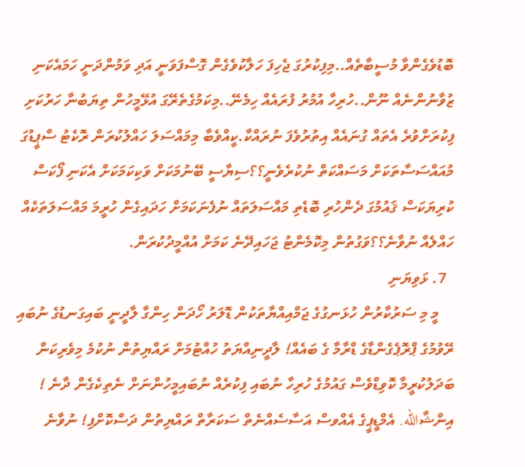ބޮޑުވެގެންވާ މުސީބާތެއް..މިފިކުރުގަ ޖެހިފަ ހަލާކުވެގެން ގޮސްފަވަނީ އަދި ވަމުންދަނީ ހަމައެކަނި ޒުވާނުންނެއް ނޫން..ހުރިހާ އުމުރު ފުރައެއް ހިމެނޭ..މިކަމުގެތެރޭގަ އުޅޭމީހުން ތިޔަބުނާ ހަރުކަށި ފިކުރަށްވުރެ އެތައް ގުނައެއް އިތުރުވެފަ ނުރައްކާ.ކީއްވެބާ މިމައްސަލަ ހައްލުކުރަން ރޮކެޓު ސްޕީޑުގަ މުއައްސަސާތަކަށް މަސައްކަތް ނުކުރެވެނީ؟؟ސިޔާސީ ބޭނުމަކަށް ވަކިކަމަކަށް އެކަނި ފޯކަސް ކުރިޔަކަސް ޤައުމުގަ ދެންހުރި ބޮޑެތި މައްސަލަތައް ނުފެނަކަމަށް ހަދައިގެން ހުރީމަ މައްސަލަތަކެއް ހައްލެއް ނުވާނެ؟؟ވަގުތުން މިކޮމެންޓު ޖަހައިދޭނެ ކަމަށް އުއްމީދުކުރަން.
  7. ޅަވިޔަނި
    މީ މި ސަރުކާރުން ހުޅަނގުގެ ޖަމްއިއްޔާތަކުން ޑޮލަރު ހޯދަން ހިންގާ ލާދީނީ ބައިގަނޑުގެ ނުބައި ރޭވުމުގެ ޕްރޮޕެގެންޑާގެ ޑްރާމާ ގެ ބައެއް! ލާދީނިއްޔަތު ހުއްޓުމަށް ރައްޔިތުން ނުކުމެ މިވެރިކަން ބަދަލުކުރީމާ ކޮވިޑްވެސް ގައުމުގެ ހުރިހާ ނުބައި ފިކުރެއް ނުބައިމީހުންނަށް ނެތިކެގެން ދާނެ ! އިންޝާالله. އެމްޑީޕީގެ އެއްވސް އަސާސެއްނެތް ސަކަރާތް ރައްޔިތުން ދަސްކޮށްފި! ނުވާނެ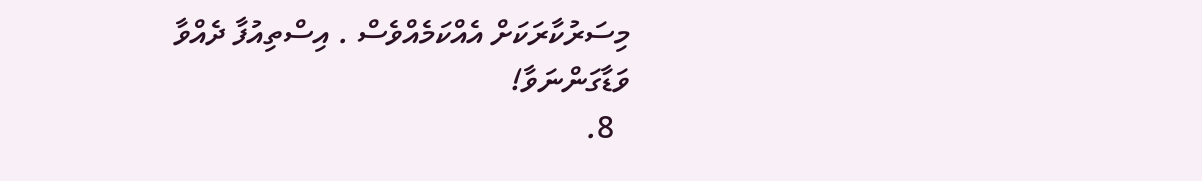މިސަރުކާރަކަށް އެއްކަމެއްވެސް . އިސްތިއުފާ ދެއްވާ ވަޑާގަންނަވާ!
  8.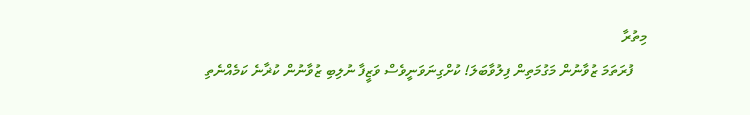މިތުރާ
    ފުރަތަމަ ޒުވާނުން މަގުމަތިން ފިލުވާބަލަ! ކުށްގިނަވަނީވެސް ވަޒީފާ ނުލިބި ޒުވާނުން ކުޜާނެ ކަމެއްނެތި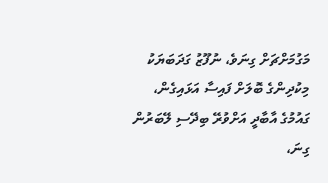މަގުމަށްޗަށް ގިނަވެ، ނުފޫޒު ގަދަބަޔަކު މިކުދިންގެ ބޮލަށް ފައިސާ އަޅައިގެން، ގައުމުގެ އާބާދީ އަށްވުރޭ ބިދޭސި ލޭބަރުން ގިނަ،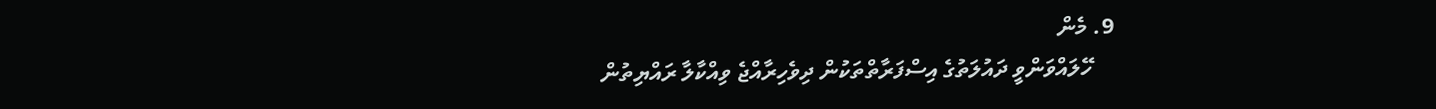9. މެން
    ހޭލައްވަންވީ ދައުލަތުގެ އިސްފަރާތްތަކުން ދިވެހިރާއްޖެ ވިއްކާލާ ރައްޔިތުން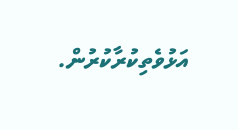އަޅުވެތިކުރާކުރުން.